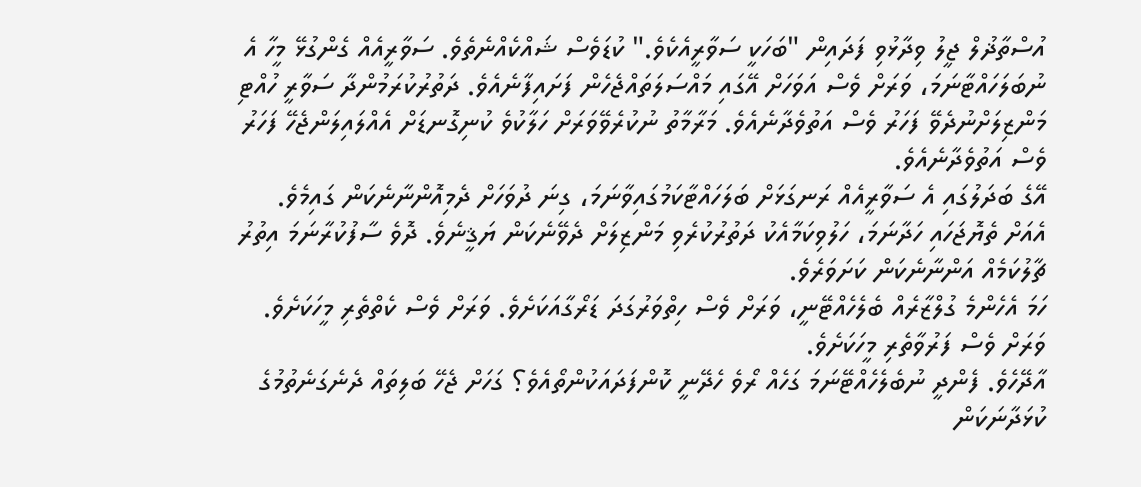އުސްތާޛުލް ޖީލު ވިދާޅުވި ފަދައިން "ބަހަކީ ސަވާރީއެކެވެ." ކުޑަވެސް ޝައްކެއްނެތެވެ. ސަވާރީއެއް ގެންގުޅޭ މީހާ އެ ނުބަލަހައްޓާނަމަ، ވަރަށް ވެސް އަވަހަށް އޭގައި މައްސަލަތައްޖެހެން ފަށައިފާނެއެވެ. ދަތުރުކުރަމުންދާ ސަވާރީ ހުއްޓި މަންޒިލަށްނުދެވޭ ފަހަރު ވެސް އަތުވެދާނެއެވެ. މަރާމާތު ނުކުރެވޭވަރަށް ހަލާކުވެ ކުނިގޮނޑަށް އެއްލައިލަންޖެހޭ ފަހަރު ވެސް އަތުވެދާނެއެވެ.
އޭގެ ބަދަލުގައި އެ ސަވާރީއެއް ރަނގަޅަށް ބަލަހައްޓާކަމުގައިވާނަމަ، ގިނަ ދުވަހަށް ދެމިއޮންނާނެކަން ގައިމެވެ. އެއަށް ތެޔޮޖަހައި ހަދާނަމަ، ހަލުވިކަމާއެކު ދަތުރުކުރެވި މަންޒިލަށް ދެވޭނެކަން ޔަޤީނެވެ. ދޮވެ ސާފުކުރާނަމަ އިތުރު ޗާލުކަމެއް އަންނާނެކަން ކަށަވަރެވެ.
ހަމަ އެހެންމެ ގުލްޒާރެއް ބެލެހެއްޓޭނީ، ވަރަށް ވެސް ހިތްވަރުގަދަ ޑަރޯގާއަކަށެވެ. ވަރަށް ވެސް ކެތްތެރި މީހަކަށެވެ. ވަރަށް ވެސް ފަރުވާތެރި މީހަކަށެވެ.
އާދޭހެވެ. ފެންދީ ނުބެލެހެއްޓޭނަމަ ގަހެއް ރޯވެ ހެދޭނީ ކޮންފަދައަކުންތޯއެވެ؟ ގަހަށް ޖެހޭ ބަލިތައް ދެނެގަނެތުމުގެ ކުޅަދާނަކަން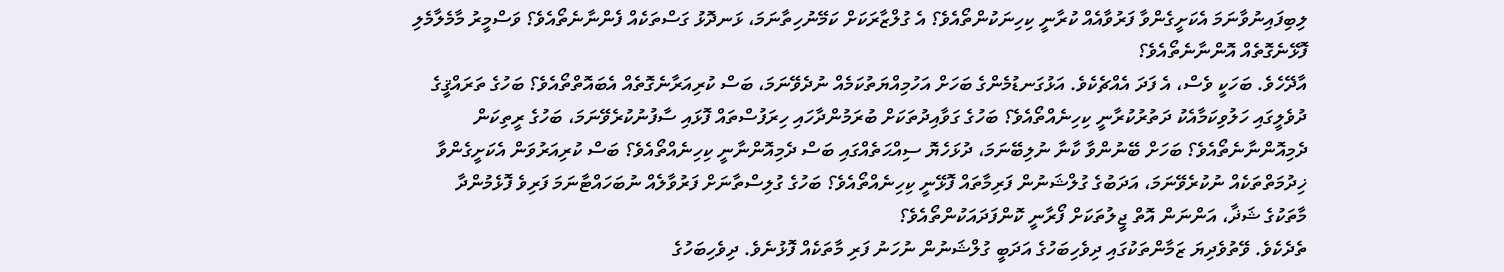ލިބިފައިނުވާނަމަ އެކަށީގެންވާ ފަރުވާއެއް ކުރާނީ ކިހިނަކުންތޯއެވެ؟ އެ ގުލްޒާރަކަށް ކަމޭނުހިތާނަމަ، ޅަނދޮޅު ގަސްތަކެއް ފެންނާނެތޯއެވެ؟ ވަސްމީރު މާމެލާމެލި ފޮޅޭނެގޮތެއް އޮންނާނެތޯއެވެ؟
އާދޭހެވެ. ބަހަކީ ވެސް، އެ ފަދަ އެއްޗެކެވެ. އަޅުގަނޑުމެންގެ ބަހަށް އަހުމިއްޔަތުކަމެއް ނުދެވޭނަމަ، ބަސް ކުރިއަރާނެގޮތެއް އެބައޮތްތޯއެވެ؟ ބަހުގެ ތަރައްޤީގެ ދުވެލީގައި ހަލުވިކަމާއެކު ދަތުރުކުރާނީ ކިހިނެއްތޯއެވެ؟ ބަހުގެ ގަވާއިދުތަކަށް ބުރަމުންދާހައި ހިރަފުސްތައް ފޮޅައި ސާފުނުކުރެވޭނަމަ، ބަހުގެ ރީތިކަން ދެމިއޮންނާނެތޯއެވެ؟ ބަހަށް ބޭނުންވާ ކާނާ ނުލިބޭނަމަ، ދުޅަހެޔޮ ސިއްޙަތެއްގައި ބަސް ދެމިއޮންނާނީ ކިހިނެއްތޯއެވެ؟ ބަސް ކުރިއަރުވަން އެކަށީގެންވާ ޚިދުމަތްތަކެއް ނުކުރެވޭނަމަ، އަދަބުގެ ގުލްޝަނުން ފަރިމާތައް ފޮޅޭނީ ކިހިނެއްތޯއެވެ؟ ބަހުގެ ގުލިސްތާނަށް ފަރުވާލެއް ނުބަހައްޓާނަމަ ފަރިވެ ފޮޅެމުންދާ މާތަކުގެ ޝަޛާ، އަންނަން އޮތް ޖީލުތަކަށް ފޯރާނީ ކޮންފަދައަކުންތޯއެވެ؟
ތެދެކެވެ. ވޭތުވެދިޔަ ޒަމާންތަކުގައި ދިވެހިބަހުގެ އަދަބީ ގުލްޝަނުން ނުހަނު ފަރި މާތަކެއް ފޮޅުނެވެ. ދިވެހިބަހުގެ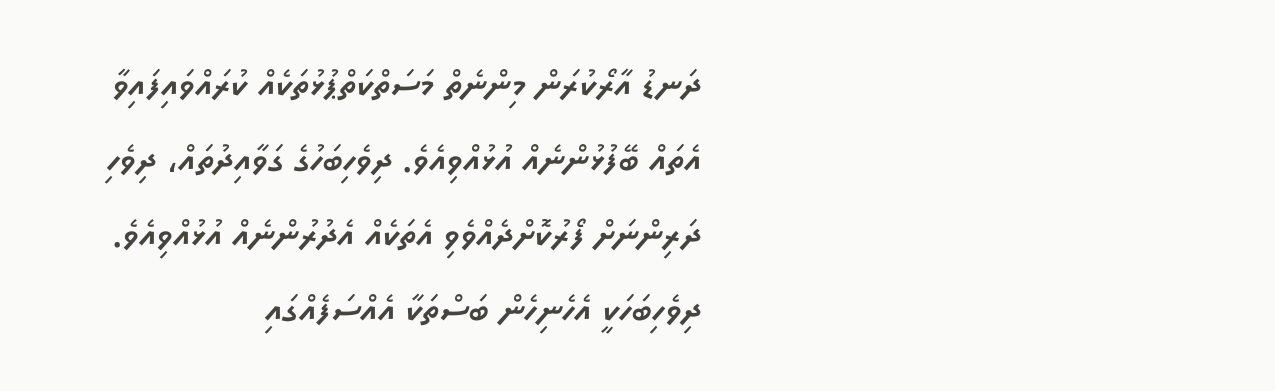ދަނޑު އާރޯކުރަން މިންނެތް މަސަތްކަތްޕުޅުތަކެއް ކުރައްވައިފައިވާ އެތައް ބޭފުޅުންނެއް އުޅުއްވިއެވެ. ދިވެހިބަހުގެ ގަވާއިދުތައް، ދިވެހި ދަރިންނަށް ފޯރުކޮށްދެއްވެވި އެތަކެއް އެދުރުންނެއް އުޅުއްވިއެވެ. ދިވެހިބަހަކީ އެހެނިހެން ބަސްތަކާ އެއްސަފެއްގައި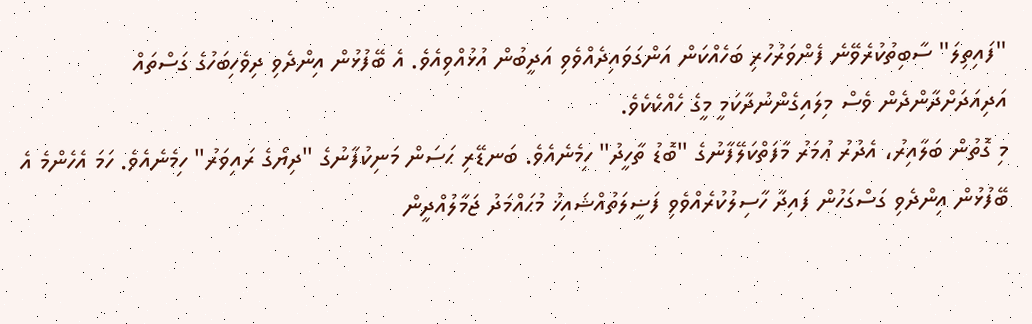"ފައިތިލަ" ސާބިތުކުރެވޭނެ ފެންވަރުހުރި ބަހެއްކަން އަންގަވައިދެއްވެވި އަދީބުން އުޅުއްވިއެވެ. އެ ބޭފުޅުން އިންދެވި ދިވެހިބަހުގެ ގަސްތައް އަދިއަދަށްދާންދެން ވެސް މިލައިގެންނުދާކަމީ މީގެ ހެއްކެކެވެ.
މި ގޮތުން ބަލާއިރު، އެދުރު ޢުމަރު މާފަތްކަލޭފާނުގެ "ބޮޑު ތާހީދު" ހިމެނެއެވެ. ބަނޑޭރި ޙަސަން މަނިކުފާނުގެ "ދިޔޯގެ ރައިވަރު" ހިމެނެއެވެ. ހަމަ އެހެންމެ އެ ބޭފުޅުން އިންދެވި ގަސްގަހުން ފައިދާ ހާސިލުކުރެއްވެވި ފަޟީލަތުއްޝައިޚު މުޙައްމަދު ޖަމާލުއްދީން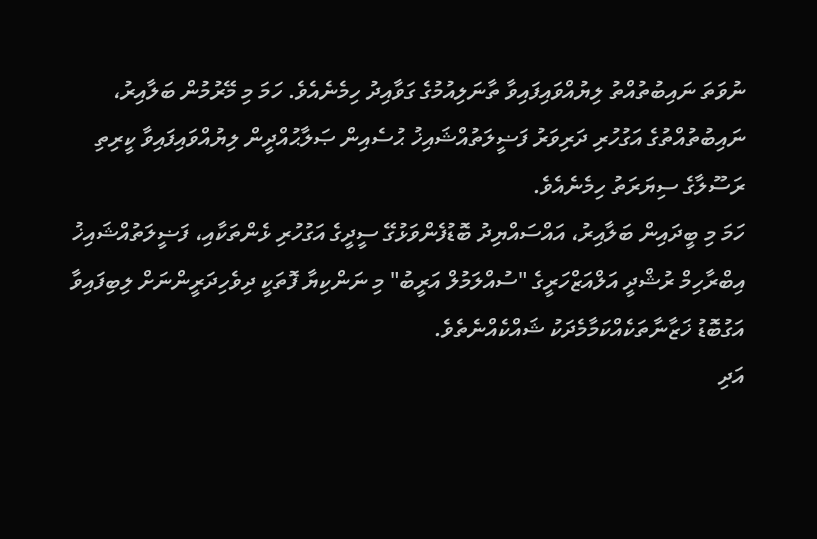ނުވަތަ ނައިބުތުއްތު ލިޔުއްވައިފައިވާ ތާނަލިއުމުގެ ގަވާއިދު ހިމެނެއެވެ. ހަމަ މި މޭރުމުން ބަލާއިރު، ނައިބުތުއްތުގެ އަގުހުރި ދަރިވަރު ފަޟީލަތުއްޝައިޚު ޙުސެއިން ޞަލާޙުއްދީން ލިޔުއްވައިފައިވާ ކީރިތި ރަސޫލާގެ ސިޔަރަތު ހިމެނެއެވެ.
ހަމަ މި ބީދައިން ބަލާއިރު، އައްސައްޔިދު ބޮޑުފެންވަޅުގޭ ސީދީގެ އަގުހުރި ޅެންތަކާއި، ފަޟީލަތުއްޝައިޚު އިބްރާހިމް ރުޝްދީ އަލްއަޒްހަރީގެ "ސުއްލަމުލް އަރީބު" މި ނަންކިޔާ ފޮތަކީ ދިވެހިދަރީންނަށް ލިބިފައިވާ އަގުބޮޑު ޚަޒާނާތަކެއްކަމާމެދަކު ޝައްކެއްނެތެވެ.
އަދި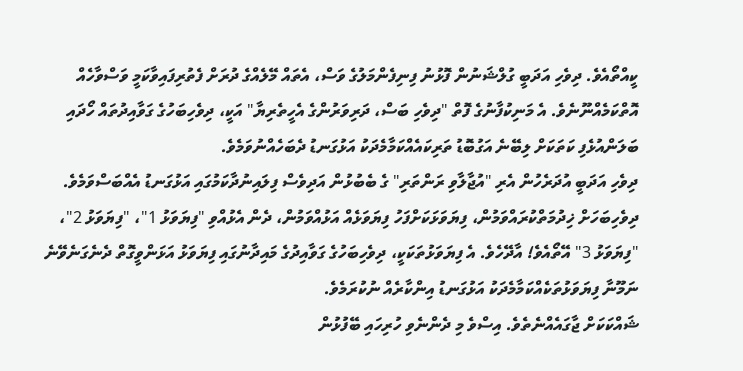ކީއްތޯއެވެ. ދިވެހި އަދަބީ ގުލްޝަނުން ފޮޅުނު ފިނިފެންމަލުގެ ވަސް، އެތައް މޭލެއްގެ ދުރަށް ފެތުރިފައިވާކަމީ ވަސްވާހެއް އޮތްކަމެއްނޫނެވެ. އެ މަނިކުފާނުގެ ފޮތް "ދިވެހި ބަސް، ދަރިވަރުންގެ އެހީތެރިޔާ" އަކީ، ދިވެހިބަހުގެ ގަވާއިދުތައް ހޯދައި ބަލަންއުޅެފި ކަތަކަށް ލިބޭނެ އަގުބޮޑު ތަރިކައެއްކަމާމެދަކު އަޅުގަނޑު ދެބަހެއްނުވަމެވެ.
ދިވެހި އަދަބީ އުދަރެހުން އެރި "އުޖާލާވި ރަންތަރި" ގެ ބެބުޅުން އަދިވެސް ފިލައިނުދާކަމުގައި އަޅުގަނޑު އެއްބަސްވަމެވެ. ދިވެހިބަހަށް ޚިދުމަތްކުރައްވަމުން، ފިޔަވަޅަކަށްފަހު ފިޔަވަޅެއް އަޅުއްވަމުން، ދެން އެޅުއްވި "ފިޔަވަޅު 1"، "ފިޔަވަޅު 2"، "ފިޔަވަޅު 3" އޭތޯއެވެ! އާދޭހެވެ. އެ ފިޔަވަޅުތަކަކީ، ދިވެހިބަހުގެ ގަވާއިދުގެ މައިދާނުގައި ފިޔަވަޅު އަޅަންވީގޮތް ދެނެގަނެވޭނެ ނަމޫނާ ފިޔަވަޅުތަކެއްކަމާމެދަކު އަޅުގަނޑު އިންކާރެއް ނުކުރަމެވެ.
ޝައްކަކަށް ޖާގައެއްނެތެވެ. އިސްވެ މި ދެންނެވި ހުރިހައި ބޭފުޅުން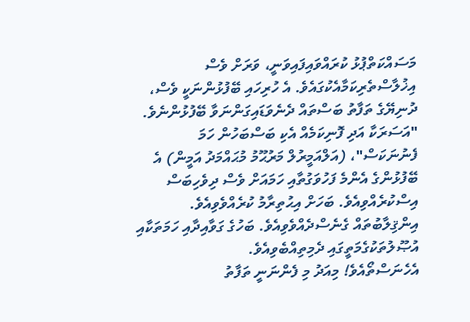މަސައްކަތްޕުޅު ކުރައްވައިފައިވަނީ، ވަރަށް ވެސް އިޚުލާސްތެރިކަމާއެކުގައެވެ. އެ ހުރިހައި ބޭފުޅުންނަކީ ވެސް، ދުނިޔޭގެ ތަފާތު ބަސްތައް ދެނެވަޑައިގަންނަވާ ބޭފުޅުންނެވެ. "އަސަރަކާ އަދި ފޮނިކަމެއް އެކި ބަސްބަހުން ހަމަ ފެނުނަކަސް"، (އަލްއަމީރުލް މަރުޙޫމު މުޙައްމަދު އަމީން) އެ ބޭފުޅުންގެ އެންމެ ފަހުވަގުތާއި ހަމައަށް ވެސް ދިވެހިބަސް އިސްކުރެއްވިއެވެ. ބަހަށް އިޙުތިރާމު ކުރެއްވެވިއެވެ. އިންޤިލާބުތައް ގެނެސްދެއްވެވިއެވެ. ބަހުގެ ގަވާއިދާއި ހަމަތަކާއި އުޞޫލުތަކުގެމަތީގައި ދެމިތިއްބެވިއެވެ.
އެހެނަސްތޯއެވެ! މިއަދު މި ފެންނަނީ ތަފާތު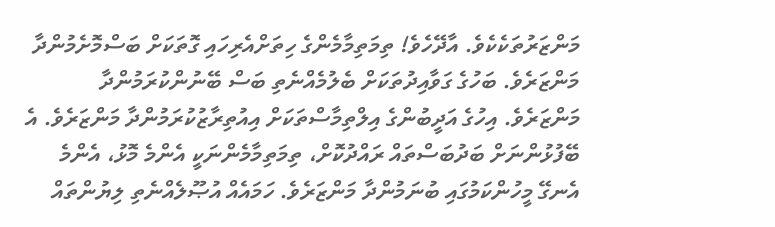މަންޒަރުތަކެކެވެ. އާދޭހެވެ! ތިމަތިމާމެންގެ ހިތަށްއެރިހައި ގޮތަކަށް ބަސްމޮށެމުންދާ މަންޒަރެވެ. ބަހުގެ ގަވާއިދުތަކަށް ބެލުމެއްނެތި ބަސް ބޭނުންކުރަމުންދާ މަންޒަރެވެ. އިހުގެ އަދީބުންގެ އިލްތިމާސްތަކަށް އިއުތިރާޒުކުރަމުންދާ މަންޒަރެވެ. އެ ބޭފުޅުންނަށް ބަދުބަސްތައް ރައްދުކޮށް، ތިމަތިމާމެންނަކީ އެންމެ މޮޅު، އެންމެ އެނގޭ މީހުންކަމުގައި ބުނަމުންދާ މަންޒަރެވެ. ހަމައެއް އުޞޫލެއްނެތި ލިޔުންތައް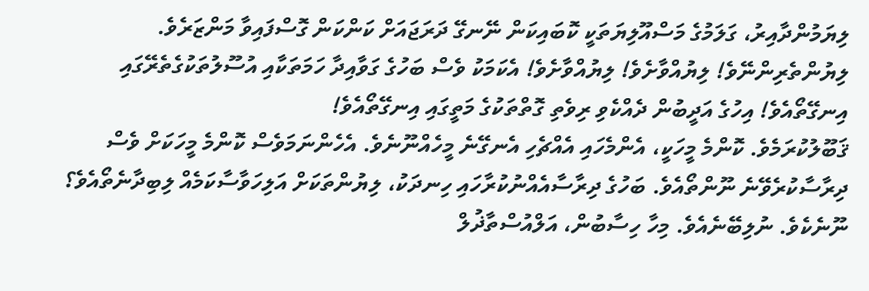ލިޔަމުންދާއިރު، ގަލަމުގެ މަސްއޫލިޔަތަކީ ކޮބައިކަން ނޭނގޭ ދަރަޖައަށް ކަންކަން ގޮސްފައިވާ މަންޒަރެވެ.
ލިޔުންތެރިންނޭވެ! ލިޔުއްވާށެވެ! ލިޔުއްވާށެވެ! އެކަމަކު ވެސް ބަހުގެ ގަވާއިދާ ހަމަތަކާއި އުސޫލުތަކުގެތެރޭގައި އިނގޭތޯއެވެ! އިހުގެ އަދީބުން ދެއްކެވި ރިވެތި ގޮތްތަކުގެ މަތީގައި އިނގޭތޯއެވެ!
ޤަބޫލުކުރަމެވެ. ކޮންމެ މީހަކީ، އެންމެހައި އެއްޗެހި އެނގޭނެ މީހެއްނޫނެވެ. އެހެންނަމަވެސް ކޮންމެ މީހަކަށް ވެސް ދިރާސާކުރެވޭނެ ނޫންތޯއެވެ. ބަހުގެ ދިރާސާއެއްނުކުރާހައި ހިނދަކު، ލިޔުންތަކަށް އަލިހަވާސާކަމެއް ލިބިދާނެތޯއެވެ؟
ނޫނެކެވެ. ނުލިބޭނެއެވެ. މިހާ ހިސާބުން، އަލްއުސްތާޛުލް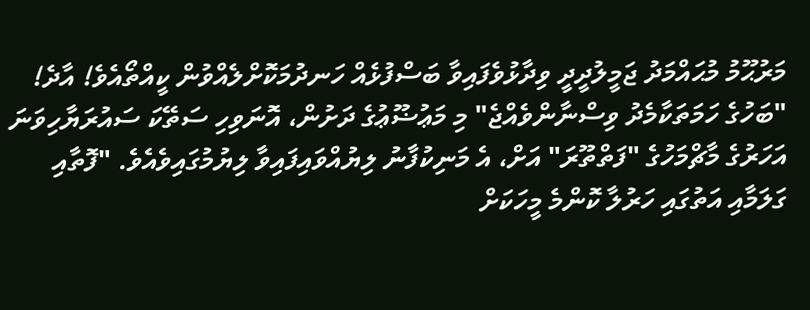މަރުޙޫމު މުޙައްމަދު ޖަމީލުދީދީ ވިދާޅުވެފައިވާ ބަސްފުޅެއް ހަނދުމަކޮށްލެއްވުން ކީއްތޯއެވެ! އާދެ! "ބަހުގެ ހަމަތަކާމެދު ވިސްނާންވެއްޖެ" މި މަޢުޟޫޢުގެ ދަށުން، އޮނަވިހި ސަތޭކަ ސައުރަޔާހިވަނަ އަހަރުގެ މާޗްމަހުގެ "ފަތްތޫރަ" އަށް، އެ މަނިކުފާނު ލިޔުއްވައިފައިވާ ލިޔުމުގައިވެއެވެ. "ފޮތާއި ގަލަމާއި އަތުގައި ހަރުލާ ކޮންމެ މީހަކަށް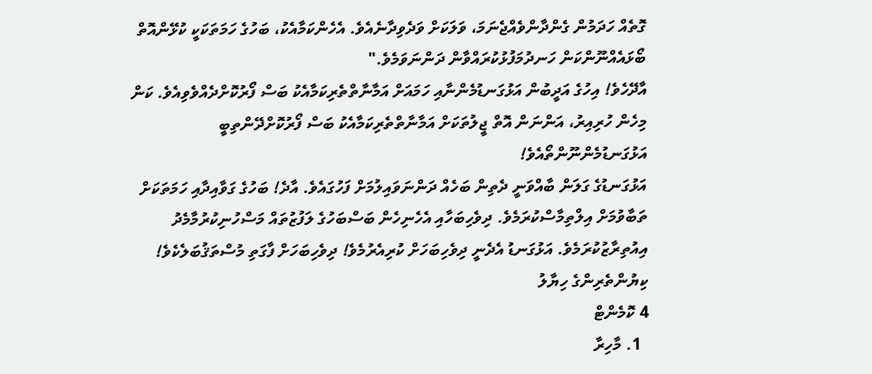ގޮތެއް ހަދަމުން ގެންދާންވެއްޖެނަމަ، ވަލަކަށް ވަދެވިދާނެއެވެ. އެހެންކަމާއެކު، ބަހުގެ ހަމަތަކަކީ ކުޅޭންއޮތް ބޯޅައެއްނޫންކަން ހަނދުމަފުޅުކުރައްވާން ދަންނަވަމެވެ."
އާދޭހެވެ! އިހުގެ އަދީބުން އަޅުގަނޑުމެންނާއި ހަމައަށް އަމާނާތްތެރިކަމާއެކު ބަސް ފޯރުކޮށްދެއްވެވިއެވެ. ކަން މިހެން ހުރިއިރު، އަންނަން އޮތް ޖީލުތަކަށް އަމާނާތްތެރިކަމާއެކު ބަސް ފޯރުކޮށްދޭންތިބީ އަޅުގަނޑުމެންނޫންތޯއެވެ!
އަޅުގަނޑުގެ ގަލަން ބާއްވަނީ ދެތިން ބަހެއް ދަންނަވައިލުމަށް ފަހުގައެވެ. އާދެ! ބަހުގެ ގަވާއިދާއި ހަމަތަކަށް ތަބާވުމަށް އިލްތިމާސްކުރަމެވެ. ދިވެހިބަހާއި އެހެނިހެން ބަސްބަހުގެ ލަފުޒުތައް މަސްހުނިކުރުމާމެދު އިއުތިރާޒުކުރަމެވެ. އަޅުގަނޑު އެދެނީ ދިވެހިބަހަށް ކުރިއެރުމެވެ! ދިވެހިބަހަށް ފާގަތި މުސްތަޤުބަލެކެވެ!
ކިޔުންތެރިންގެ ހިޔާލު
4 ކޮމެންޓް
  1. މާހިރާ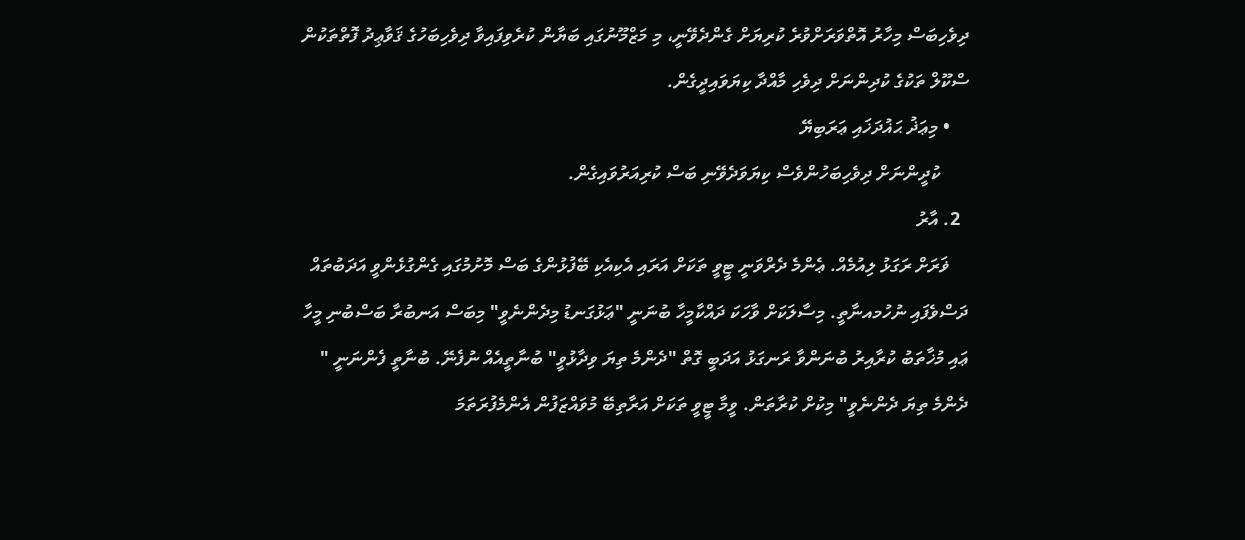ދިވެހިބަސް މިހާރު އޮތްވަރަށްވުރެ ކުރިޔަށް ގެންދެވޭނީ، މި މަޒްމޫނުގައި ބަޔާން ކުރެވިފައިވާ ދިވެހިބަހުގެ ޤަވާޢިދު ފޮތްތަކުން ސްކޫލް ތަކުގެ ކުދިންނަށް ދިވެހި މާއްދާ ކިޔަވައިދީގެން.
    • މިޢަޛު ޙަޣުދަޚައި ޢަރަބިޔޭ
      ކުދީންނަށް ދިވެހިބަހުންވެސް ކިޔަވަދެވޭނި ބަސް ކުރިއަރުވައިގެން.
  2. އާރު
    ޥަރަށް ރަގަޅު ލިއުމެއް. ޢެންމެ ދެރްވަނީ ޓީވީ ތަކަށް އަރައި އެކިއެކި ބޭފުޅުންގެ ބަސް މޮށުމުގައި ގެންގުޅެންވީ އަދަބުތައް ދަސްވެފައި ނުހުމއނާތީ. މިސާލަކަށް ވާހަކަ ދައްކާމީހާ ބުނަނީ "ޢަޅުގަނޑު މިދެންނެވީ" މިބަސް އަނބުރާ ބަސްބުނި މީހާ ޢައި މުޚާތަބު ކުރާއިރު ބުނަންވާ ރަނގަޅު އަދަބީ ގޮތް "ދެންމެ ތިޔަ ވިދާޅުވީ" ބުނާތީއެއް ނުފެނޭ. ބުނާތީ ފެންނަނީ " ދެންމެ ތިޔަ ދެންނެވީ" މިކުށް ކުރާތަން. ވީމާ ޓީވީ ތަކަށް އަރާތިބޭ މުވައްޒަފުން އެންމެފުރަތަމަ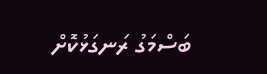ބަސްމަގު ރަނގަޅުކޮށް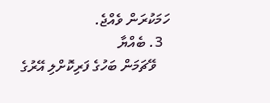ހަމަކުރަން ވެއްޖެ.
  3. ބެއްޔާ
    ވޭޗަމަން ބަހުގެ ފަރިކޮށްލި އޭރުގެ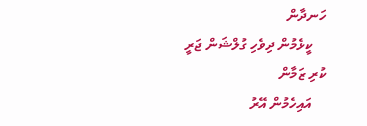ހަނދާން
    ކީޅެމުން ދިވެހި ގުލްޝަން ޖަރީ ކުރި ޒަމާން
    އައިހެމުން އޭރު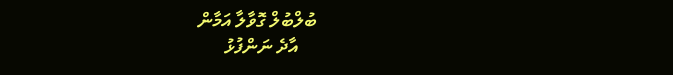ބުލްބުލް ގޮވާލާ އަމާން
    އާދެ ނަންފުޅު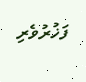ފަޚުރުވެރި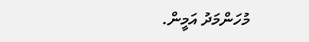މުހަންމަދު އަމީން.